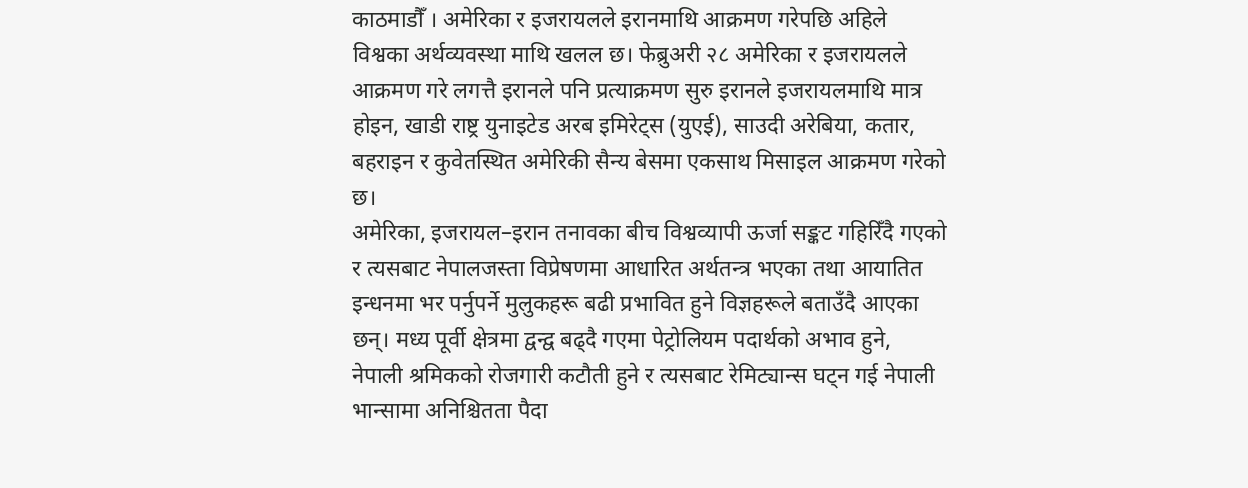काठमाडौँ । अमेरिका र इजरायलले इरानमाथि आक्रमण गरेपछि अहिले विश्वका अर्थव्यवस्था माथि खलल छ। फेब्रुअरी २८ अमेरिका र इजरायलले आक्रमण गरे लगत्तै इरानले पनि प्रत्याक्रमण सुरु इरानले इजरायलमाथि मात्र होइन, खाडी राष्ट्र युनाइटेड अरब इमिरेट्स (युएई), साउदी अरेबिया, कतार, बहराइन र कुवेतस्थित अमेरिकी सैन्य बेसमा एकसाथ मिसाइल आक्रमण गरेको छ।
अमेरिका, इजरायल–इरान तनावका बीच विश्वव्यापी ऊर्जा सङ्कट गहिरिँदै गएको र त्यसबाट नेपालजस्ता विप्रेषणमा आधारित अर्थतन्त्र भएका तथा आयातित इन्धनमा भर पर्नुपर्ने मुलुकहरू बढी प्रभावित हुने विज्ञहरूले बताउँदै आएका छन्। मध्य पूर्वी क्षेत्रमा द्वन्द्व बढ्दै गएमा पेट्रोलियम पदार्थको अभाव हुने, नेपाली श्रमिकको रोजगारी कटौती हुने र त्यसबाट रेमिट्यान्स घट्न गई नेपाली भान्सामा अनिश्चितता पैदा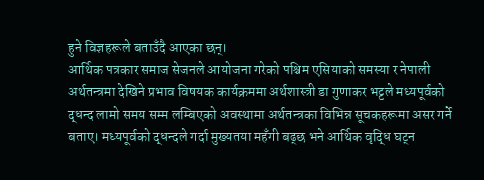हुने विज्ञहरूले बताउँदै आएका छन्।
आर्थिक पत्रकार समाज सेजनले आयोजना गरेको पश्चिम एसियाको समस्या र नेपाली अर्थतन्त्रमा देखिने प्रभाव विषयक कार्यक्रममा अर्थशास्त्री डा गुणाकर भट्टले मध्यपूर्वको द्धन्द लामो समय सम्म लम्बिएको अवस्थामा अर्थतन्त्रका विभिन्न सूचकहरूमा असर गर्ने बताए। मध्यपूर्वको द्धन्दले गर्दा मुख्यतया महँगी बढ्छ भने आर्थिक वृद्धि घट्न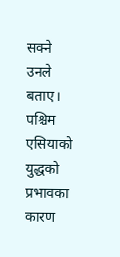सक्ने उनले बताए।
पश्चिम एसियाको युद्धको प्रभावका कारण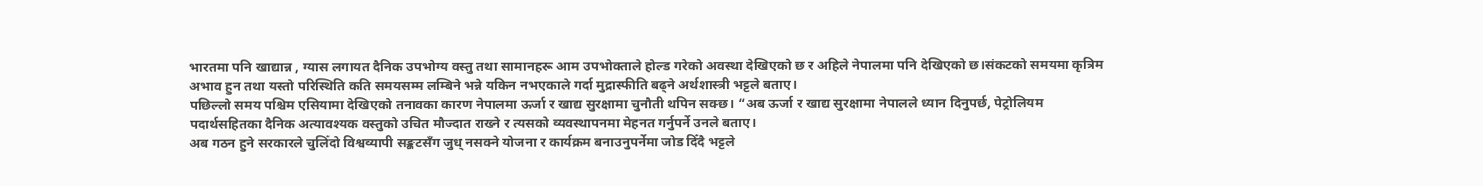भारतमा पनि खाद्यान्न , ग्यास लगायत दैनिक उपभोग्य वस्तु तथा सामानहरू आम उपभोक्ताले होल्ड गरेको अवस्था देखिएको छ र अहिले नेपालमा पनि देखिएको छ।संकटको समयमा कृत्रिम अभाव हुन तथा यस्तो परिस्थिति कति समयसम्म लम्बिने भन्ने यकिन नभएकाले गर्दा मुद्रास्फीति बढ्ने अर्थशास्त्री भट्टले बताए।
पछिल्लो समय पश्चिम एसियामा देखिएको तनावका कारण नेपालमा ऊर्जा र खाद्य सुरक्षामा चुनौती थपिन सक्छ। “अब ऊर्जा र खाद्य सुरक्षामा नेपालले ध्यान दिनुपर्छ, पेट्रोलियम पदार्थसहितका दैनिक अत्यावश्यक वस्तुको उचित मौज्दात राख्ने र त्यसको व्यवस्थापनमा मेहनत गर्नुपर्ने उनले बताए।
अब गठन हुने सरकारले चुलिँदो विश्वव्यापी सङ्कटसँग जुध् नसक्ने योजना र कार्यक्रम बनाउनुपर्नेमा जोड दिँदै भट्टले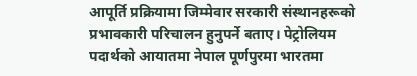आपूर्ति प्रक्रियामा जिम्मेवार सरकारी संस्थानहरूको प्रभावकारी परिचालन हुनुपर्ने बताए। पेट्रोलियम पदार्थको आयातमा नेपाल पूर्णपुरमा भारतमा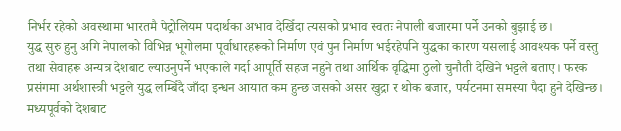निर्भर रहेको अवस्थामा भारतमै पेट्रोलियम पदार्थका अभाव देखिँदा त्यसको प्रभाव स्वतः नेपाली बजारमा पर्ने उनको बुझाई छ।
युद्ध सुरु हुनु अगि नेपालको विभिन्न भूगोलमा पूर्वाधारहरूको निर्माण एवं पुन निर्माण भईरहेपनि युद्धका कारण यसलाई आवश्यक पर्ने वस्तु तथा सेवाहरू अन्यत्र देशबाट ल्याउनुपर्ने भएकाले गर्दा आपूर्ति सहज नहुने तथा आर्थिक वृद्धिमा ठुलो चुनौती देखिने भट्टले बताए। फरक प्रसंगमा अर्थशास्त्री भट्टले युद्ध लम्बिँदै जाँदा इन्धन आयात कम हुन्छ जसको असर खुद्रा र थोक बजार, पर्यटनमा समस्या पैदा हुने देखिन्छ। मध्यपूर्वको देशबाट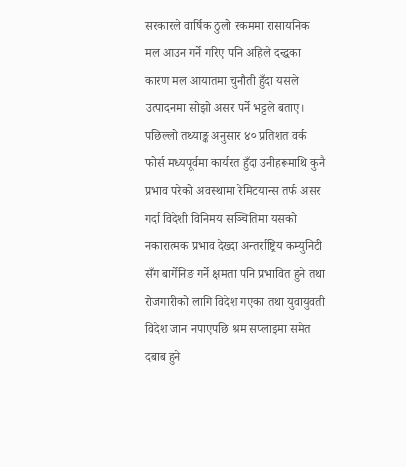सरकारले वार्षिक ठुलो रकममा रासायनिक मल आउन गर्ने गरिए पनि अहिले दन्द्धका कारण मल आयातमा चुनौती हुँदा यसले उत्पादनमा सोझो असर पर्ने भट्टले बताए।
पछिल्लो तथ्याङ्क अनुसार ४० प्रतिशत वर्क फोर्स मध्यपूर्वमा कार्यरत हुँदा उनीहरूमाथि कुनै प्रभाव परेको अवस्थामा रेमिटयान्स तर्फ असर गर्दा विदेशी विनिमय सञ्चितिमा यसको नकारात्मक प्रभाव देख्दा अन्तर्राष्ट्रिय कम्युनिटी सँग बार्गेनिङ गर्ने क्षमता पनि प्रभावित हुने तथा रोजगारीको लागि विदेश गएका तथा युवायुवती विदेश जान नपाएपछि श्रम सप्लाइमा समेत दबाब हुने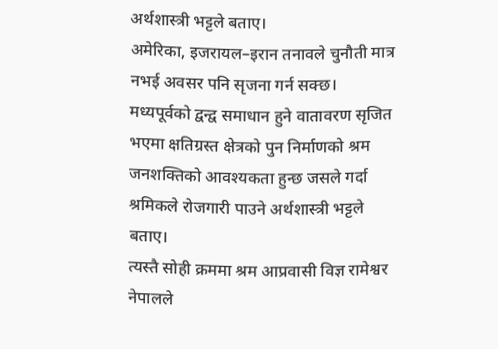अर्थशास्त्री भट्टले बताए।
अमेरिका, इजरायल–इरान तनावले चुनौती मात्र नभई अवसर पनि सृजना गर्न सक्छ। मध्यपूर्वको द्वन्द्व समाधान हुने वातावरण सृजित भएमा क्षतिग्रस्त क्षेत्रको पुन निर्माणको श्रम जनशक्तिको आवश्यकता हुन्छ जसले गर्दा श्रमिकले रोजगारी पाउने अर्थशास्त्री भट्टले बताए।
त्यस्तै सोही क्रममा श्रम आप्रवासी विज्ञ रामेश्वर नेपालले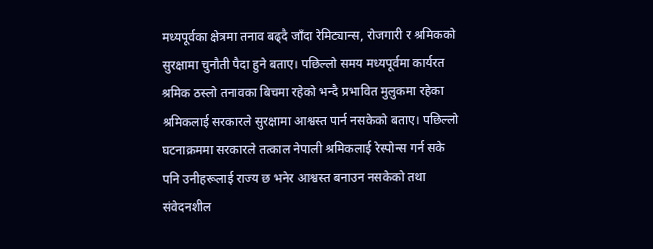मध्यपूर्वका क्षेत्रमा तनाव बढ्दै जाँदा रेमिट्यान्स, रोजगारी र श्रमिकको सुरक्षामा चुनौती पैदा हुने बताए। पछिल्लो समय मध्यपूर्वमा कार्यरत श्रमिक ठस्लो तनावका बिचमा रहेको भन्दै प्रभावित मुलुकमा रहेका श्रमिकलाई सरकारले सुरक्षामा आश्वस्त पार्न नसकेको बताए। पछिल्लो घटनाक्रममा सरकारले तत्काल नेपाली श्रमिकलाई रेस्पोन्स गर्न सके पनि उनीहरूलाई राज्य छ भनेर आश्वस्त बनाउन नसकेको तथा संवेदनशील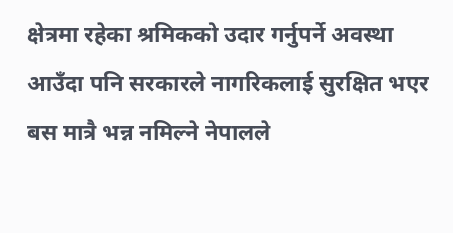क्षेत्रमा रहेका श्रमिकको उदार गर्नुपर्ने अवस्था आउँदा पनि सरकारले नागरिकलाई सुरक्षित भएर बस मात्रै भन्न नमिल्ने नेपालले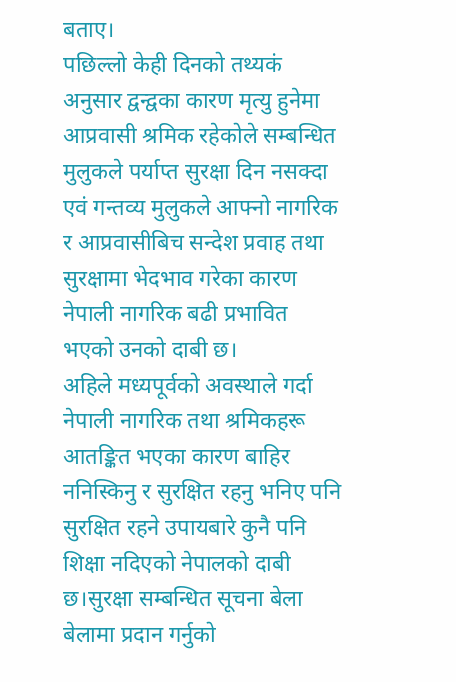बताए।
पछिल्लो केही दिनको तथ्यकं अनुसार द्वन्द्वका कारण मृत्यु हुनेमा आप्रवासी श्रमिक रहेकोले सम्बन्धित मुलुकले पर्याप्त सुरक्षा दिन नसक्दा एवं गन्तव्य मुलुकले आफ्नो नागरिक र आप्रवासीबिच सन्देश प्रवाह तथा सुरक्षामा भेदभाव गरेका कारण नेपाली नागरिक बढी प्रभावित भएको उनको दाबी छ।
अहिले मध्यपूर्वको अवस्थाले गर्दा नेपाली नागरिक तथा श्रमिकहरू आतङ्कित भएका कारण बाहिर ननिस्किनु र सुरक्षित रहनु भनिए पनि सुरक्षित रहने उपायबारे कुनै पनि शिक्षा नदिएको नेपालको दाबी छ।सुरक्षा सम्बन्धित सूचना बेला बेलामा प्रदान गर्नुको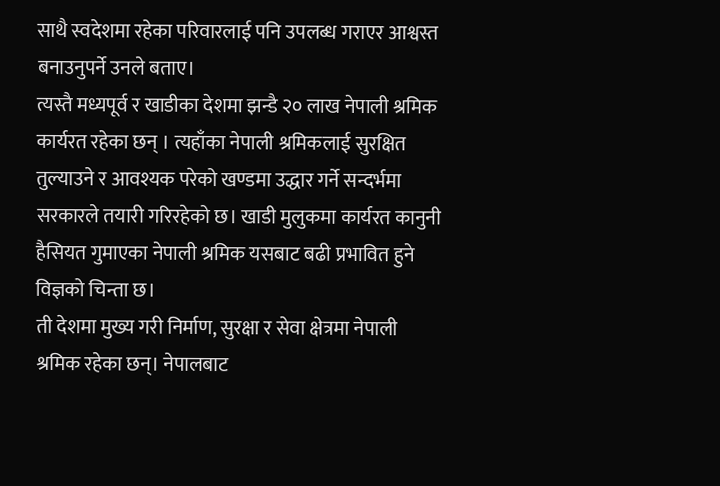साथै स्वदेशमा रहेका परिवारलाई पनि उपलब्ध गराएर आश्वस्त बनाउनुपर्ने उनले बताए।
त्यस्तै मध्यपूर्व र खाडीका देशमा झन्डै २० लाख नेपाली श्रमिक कार्यरत रहेका छन् । त्यहाँका नेपाली श्रमिकलाई सुरक्षित तुल्याउने र आवश्यक परेको खण्डमा उद्धार गर्ने सन्दर्भमा सरकारले तयारी गरिरहेको छ। खाडी मुलुकमा कार्यरत कानुनी हैसियत गुमाएका नेपाली श्रमिक यसबाट बढी प्रभावित हुने विज्ञको चिन्ता छ।
ती देशमा मुख्य गरी निर्माण, सुरक्षा र सेवा क्षेत्रमा नेपाली श्रमिक रहेका छन्। नेपालबाट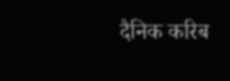दैनिक करिब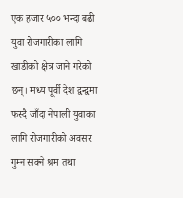एक हजार ५०० भन्दा बढी युवा रोजगारीका लागि खाडीको क्षेत्र जाने गरेको छन्। मध्य पूर्वी देश द्वन्द्वमा फस्दै जाँदा नेपाली युवाका लागि रोजगारीको अवसर गुम्न सक्ने श्रम तथा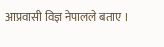आप्रवासी विज्ञ नेपालले बताए ।